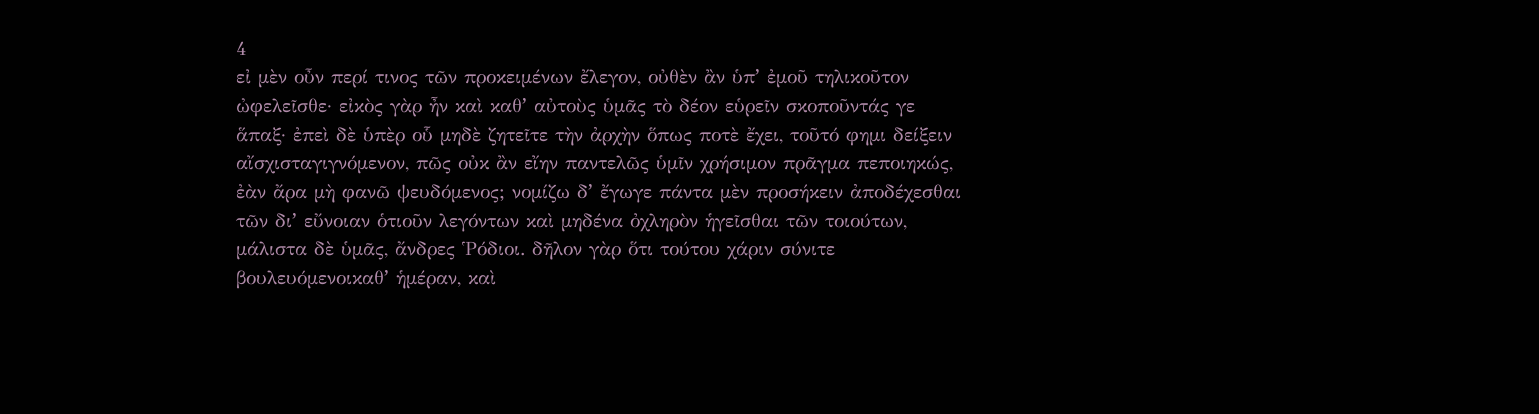4
εἰ μὲν οὖν περί τινος τῶν προκειμένων ἔλεγον, οὐθὲν ἂν ὑπʼ ἐμοῦ τηλικοῦτον ὠφελεῖσθε· εἰκὸς γὰρ ἦν καὶ καθʼ αὐτοὺς ὑμᾶς τὸ δέον εὑρεῖν σκοποῦντάς γε ἅπαξ· ἐπεὶ δὲ ὑπὲρ οὗ μηδὲ ζητεῖτε τὴν ἀρχὴν ὅπως ποτὲ ἔχει, τοῦτό φημι δείξειν αἴσχισταγιγνόμενον, πῶς οὐκ ἂν εἴην παντελῶς ὑμῖν χρήσιμον πρᾶγμα πεποιηκώς, ἐὰν ἄρα μὴ φανῶ ψευδόμενος; νομίζω δʼ ἔγωγε πάντα μὲν προσήκειν ἀποδέχεσθαι τῶν διʼ εὔνοιαν ὁτιοῦν λεγόντων καὶ μηδένα ὀχληρὸν ἡγεῖσθαι τῶν τοιούτων, μάλιστα δὲ ὑμᾶς, ἄνδρες Ῥόδιοι. δῆλον γὰρ ὅτι τούτου χάριν σύνιτε βουλευόμενοικαθʼ ἡμέραν, καὶ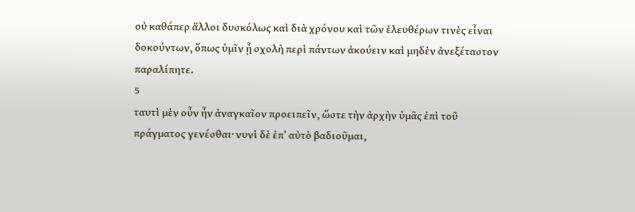οὐ καθάπερ ἄλλοι δυσκόλως καὶ διὰ χρόνου καὶ τῶν ἐλευθέρων τινὲς εἶναι δοκούντων, ὅπως ὑμῖν ᾖ σχολὴ περὶ πάντων ἀκούειν καὶ μηδὲν ἀνεξέταστον παραλίπητε.
5
ταυτὶ μὲν οὖν ἦν ἀναγκαῖον προειπεῖν, ὥστε τὴν ἀρχὴν ὑμᾶς ἐπὶ τοῦ πράγματος γενέσθαι· νυνὶ δὲ ἐπʼ αὐτὸ βαδιοῦμαι,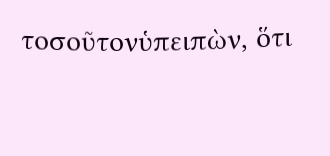τοσοῦτονὑπειπὼν, ὅτι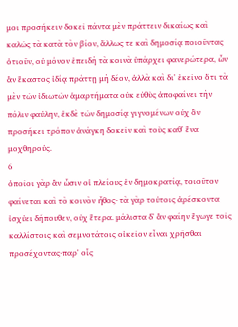μοι προσήκειν δοκεῖ πάντα μὲν πράττειν δικαίως καὶ καλῶς τὰ κατὰ τὸν βίον, ἄλλως τε καὶ δημοσίᾳ ποιοῦντας ὁτιοῦν, οὐ μόνον ἐπειδὴ τὰ κοινὰ ὑπάρχει φανερώτερα, ὧν ἂν ἕκαστος ἰδίᾳ πράττῃ μὴ δέον, ἀλλὰ καὶ διʼ ἐκεῖνο ὅτι τὰ μὲν τῶν ἰδιωτῶν ἁμαρτήματα οὐκ εὐθὺς ἀποφαίνει τὴν πόλιν φαύλην, ἐκδὲ τῶν δημοσίᾳ γιγνομένων οὐχ ὃν προσήκει τρόπον ἀνάγκη δοκεῖν καὶ τοὺς καθʼ ἕνα μοχθηρούς.
6
ὁποῖοι γὰρ ἂν ὦσιν οἱ πλείους ἐν δημοκρατίᾳ, τοιοῦτον φαίνεται καὶ τὸ κοινὸν ἦθος· τὰ γὰρ τούτοις ἀρέσκοντα ἰσχύει δήπουθεν, οὐχ ἕτερα. μάλιστα δʼ ἂν φαίην ἔγωγε τοῖς καλλίστοις καὶ σεμνοτάτοις οἰκεῖον εἶναι χρῆσθαι προσέχοντας·παρʼ οἷς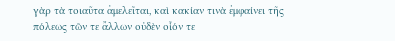γὰρ τὰ τοιαῦτα ἀμελεῖται, καὶ κακίαν τινὰ ἐμφαίνει τῆς πόλεως τῶν τε ἄλλων οὐδὲν οἷόν τε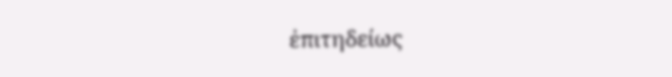ἐπιτηδείως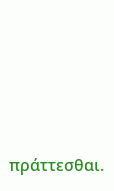πράττεσθαι.